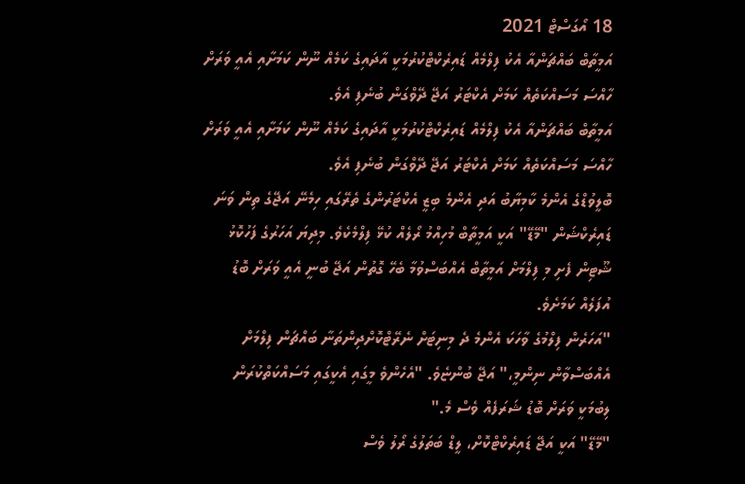18 އޯގަސްޓް 2021
އަމީތާބް ބައްޗަންއާ އެކު ފިލްމެއް ޑައިރެކްޓްކުރުމަކީ އާދައިގެ ކަމެއް ނޫން ކަމަށާއި އެއީ ވަރަށް ހާއްސަ މަސައްކަތެއް ކަމަށް އެކްޓަރު އަޖޭ ދޭވްގަން ބުނެފި އެވެ.
އަމީތާބް ބައްޗަންއާ އެކު ފިލްމެއް ޑައިރެކްޓްކުރުމަކީ އާދައިގެ ކަމެއް ނޫން ކަމަށާއި އެއީ ވަރަށް ހާއްސަ މަސައްކަތެއް ކަމަށް އެކްޓަރު އަޖޭ ދޭވްގަން ބުނެފި އެވެ.
ބޮލީވުޑްގެ އެންމެ ކާމިޔާބު އަދި އެންމެ ބިޒީ އެކްޓަރުންގެ ތެރޭގައި ހިމެނޭ އަޖޭގެ ތިން ވަނަ ޑައިރެކްޝަން "މޭޑޭ" އަކީ އަމީތާބް މުހިއްމު ރޯލެއް ކުޅޭ ފިލްމެކެވެ. މިދިޔަ އަހަރުގެ ފަހުކޮޅު ޝޫޓިން ފެށި މި ފިލްމަށް އަމީތާބް އެއްބަސްވުމާ ބެހޭ ގޮތުން އަޖޭ ބުނީ އެއީ ވަރަށް ބޮޑު އުފަލެއް ކަމަށެވެ.
"އަހަރެން ފިލްމުގެ ވާހަކަ އެންމެ ދެ މިނިޓަށް ނެރޭޓްކޮށްދިންތަނާ ބައްޗަން ފިލްމަށް އެއްބަސްވާން ނިންމީ،" އަޖޭ ބުންޏެވެ. "އެހެންވެ މީގައި އެކީގައި މަސައްކަތްކުރަން ލިބުމަކީ ވަރަށް ބޮޑު ޝަރަފެއް ވެސް މެ."
"މޭޑޭ" އަކީ އަޖޭ ޑައިރެކްޓްކޮށް، ލީޑް ބަތަލުގެ ރޯލު ވެސް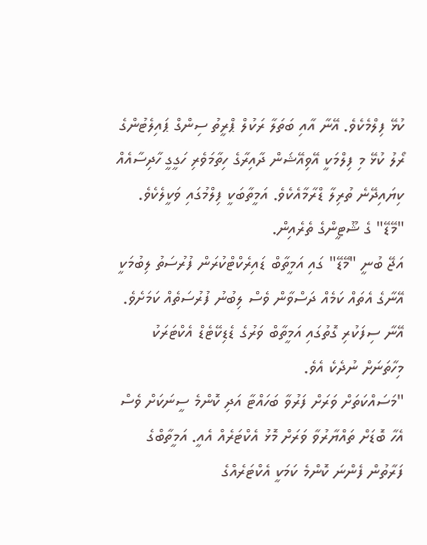ކުޅޭ ފިލްމެކެވެ. އޭނާ އާއި ބަތަލާ ރަކުލް ޕްރީތު ސިންގް ޕައިލެޓުންގެ ރޯލު ކުޅޭ މި ފިލްމަކީ އޭވިއޭޝަން ދާއިރާގެ ހިތާމަވެރި ހަގީގީ ހާދިސާއެއް ކިޔައިދޭނެ ތުރިލާ ޑްރާމާއެކެވެ. އަމީތާބަކީ ފިލްމުގައި ވަކީލެކެވެ.
"މޭޑޭ" ގެ ޝޫޓީންގެ ތެރެއިން.
އަޖޭ ބުނީ "މޭޑޭ" ގައި އަމީތާބް ޑައިރެކްޓްކުރަން ފުރުސަތު ލިބުމަކީ އޭނާގެ އެތައް ކަމެއް ދަސްވާން ވެސް ލިބުނު ފުރުސަތެއް ކަމަށެވެ. އޭނާ ސިފަކުރި ގޮތުގައި އަމީތާބް ވަރުގެ ޑެޑިކޭޓެޑް އެކްޓަރަކު މިހާތަނަށް ނުދެކެ އެވެ.
"މަސައްކަތަށް ވަރަށް ފަރުވާ ބަހައްޓާ އަދި ކޮންމެ ސީނަކަށް ވެސް އެހާ ބޮޑަށް ތައްޔާރުވާ ވަރަށް މޮޅު އެކްޓަރެއް އެއީ. އަމީތާބްގެ ފަރާތުން ފެންނަ ކޮންމެ ކަމަކީ އެކްޓަރެއްގެ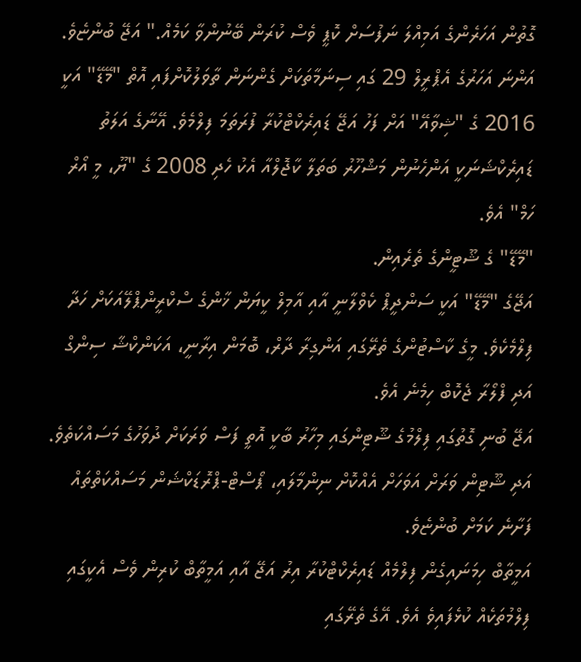ގޮތުން އަހަރެންގެ އަމިއްލަ ނަފުސަށް ކޮޕީ ވެސް ކުރަން ބޭނުންވާ ކަމެއް." އަޖޭ ބުންޏެވެ.
އަންނަ އަހަރުގެ އެޕްރީލް 29 ގައި ސިނަމާތަކަށް ގެންނަން ތާވަލުކޮށްފައި އޮތް "މޭޑޭ" އަކީ 2016 ގެ "ޝިވާއޭ" އަށް ފަހު އަޖޭ ޑައިރެކްޓްކުރާ ފުރަތަމަ ފިލްމެވެ. އޭނާގެ އަލަތު ޑައިރެކްޝަނަކީ އަންހެނުން މަޝްހޫރު ބަތަލާ ކާޖޮލްއާ އެކު ހެދި 2008 ގެ "ޔޫ، މީ އޯރް ހަމް" އެވެ.
"މޭޑޭ" ގެ ޝޫޓީންގެ ތެރެއިން.
އަޖޭގެ "މޭޑޭ" އަކީ ސަންދީޕް ކެވްލާނީ އާއި އާމިލް ކީޔަން ޚާންގެ ސްކްރީންޕްލޭއަކަށް ހަދާ ފިލްމެކެވެ. މީގެ ކާސްޓުންގެ ތެރޭގައި އަންގިރާ ދާރް، ބޮމަން އިރާނީ، އަކަންކްޝާ ސިންގް އަދި ފްލޯރާ ޖެކޮބް ހިމެނެ އެވެ.
އަޖޭ ބުނި ގޮތުގައި ފިލްމުގެ ޝޫޓިންގައި މިހާރު ބާކީ އޮތީ ފަސް ވަރަކަށް ދުވަހުގެ މަސައްކަތެވެ. އަދި ޝޫޓިން ވަރަށް އަވަހަށް އެއްކޮށް ނިންމާލައި، ޕޯސްޓް-ޕްރޮޑަކްޝަން މަސައްކަތްތައް ފަށާނެ ކަމަށް ބުންޏެވެ.
އަމީތާބް ހިމަނައިގެން ފިލްމެއް ޑައިރެކްޓްކުރާ އިރު އަޖޭ އާއި އަމީތާބް ކުރިން ވެސް އެކީގައި ފިލްމުތަކެއް ކުޅެފައިވެ އެވެ. އޭގެ ތެރޭގައި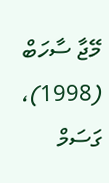މޭޖާ ސާހަބް (1998)، ގަސަމް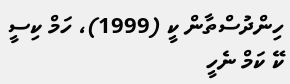ހިންދުސްތާން ކީ (1999)، ހަމް ކިސީ ކޭ ކަމް ނެހީ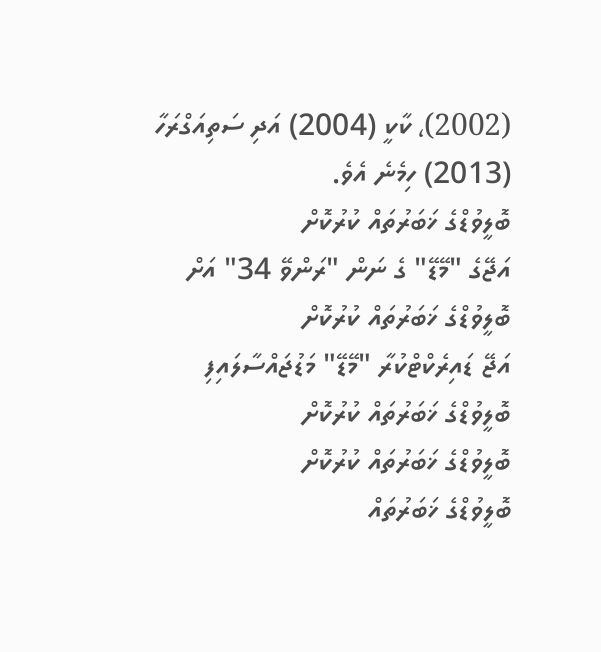(2002)، ކާކީ (2004) އަދި ސަތިއަގްރަހާ (2013) ހިމެނެ އެވެ.
ބޮލީވުޑްގެ ޚަބަރުތައް ކުރުކޮށް
އަޖޭގެ "މޭޑޭ" ގެ ނަން "ރަންވޭ 34" އަށް
ބޮލީވުޑްގެ ޚަބަރުތައް ކުރުކޮށް
އަޖޭ ޑައިރެކްޓްކުރާ "މޭޑޭ" މަޑުޖައްސާލައިފި
ބޮލީވުޑްގެ ޚަބަރުތައް ކުރުކޮށް
ބޮލީވުޑްގެ ޚަބަރުތައް ކުރުކޮށް
ބޮލީވުޑްގެ ޚަބަރުތައް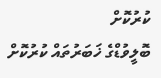ކުރުކޮށް
ބޮލީވުޑްގެ ޚަބަރުތައް ކުރުކޮށް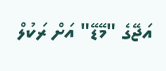އަޖޭގެ "މޭޑޭ" އަށް ރަކުލް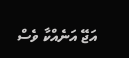އަޖޭ އަނެއްކާ ވެސް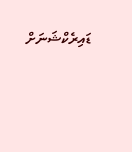ޑައިރެކްޝަނަށް